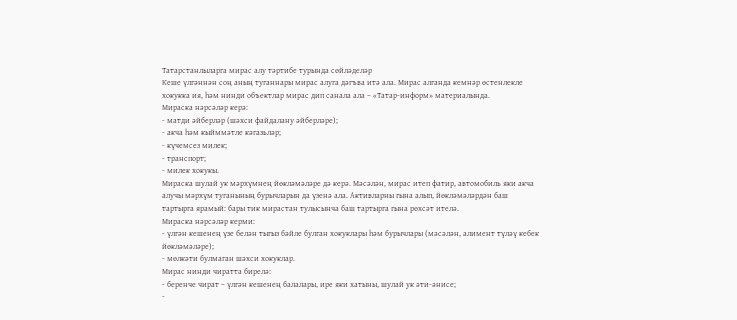Татарстанлыларга мирас алу тәртибе турында сөйләделәр
Кеше үлгәннән соң аның туганнары мирас алуга дәгъва итә ала. Мирас алганда кемнәр өстенлекле хокукка ия, һәм нинди объектлар мирас дип санала ала – «Татар-информ» материалында.
Мираска нәрсәләр керә:
- матди әйберләр (шәхси файдалану әйберләре);
- акча һәм кыйммәтле кәгазьләр;
- күчемсез милек;
- транспорт;
- милек хокукы.
Мираска шулай ук мәрхүмнең йөкләмәләре дә керә. Мәсәлән, мирас итеп фатир, автомобиль яки акча алучы мәрхүм туганының бурычларын да үзенә ала. Активларны гына алып, йөкләмәләрдән баш тартырга ярамый: бары тик мирастан тулысынча баш тартырга гына рөхсәт ителә.
Мираска нәрсәләр керми:
- үлгән кешенең үзе белән тыгыз бәйле булган хокуклары һәм бурычлары (мәсәлән, алимент түләү кебек йөкләмәләре);
- мөлкәти булмаган шәхси хокуклар.
Мирас нинди чиратта бирелә:
- беренче чират – үлгән кешенең балалары, ире яки хатыны, шулай ук әти-әнисе;
-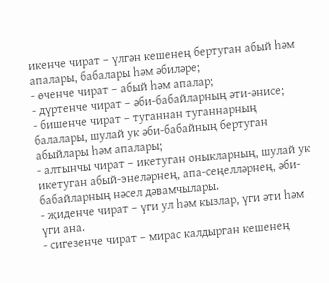икенче чират – үлгән кешенең бертуган абый һәм апалары, бабалары һәм әбиләре;
- өченче чират – абый һәм апалар;
- дүртенче чират – әби-бабайларның әти-әнисе;
- бишенче чират – туганнан туганнарның балалары, шулай ук әби-бабайның бертуган абыйлары һәм апалары;
- алтынчы чират – икетуган оныкларның, шулай ук икетуган абый-энеләрнең, апа-сеңелләрнең, әби-бабайларның нәсел дәвамчылары.
- җиденче чират – үги ул һәм кызлар, үги әти һәм үги ана.
- сигезенче чират – мирас калдырган кешенең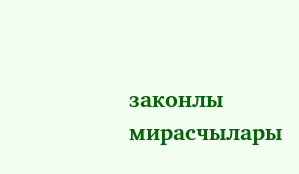законлы мирасчылары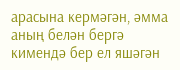арасына кермәгән, әмма аның белән бергә кимендә бер ел яшәгән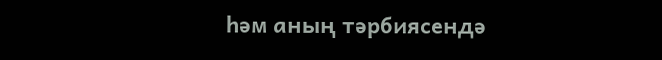һәм аның тәрбиясендә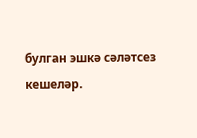булган эшкә сәләтсез кешеләр.